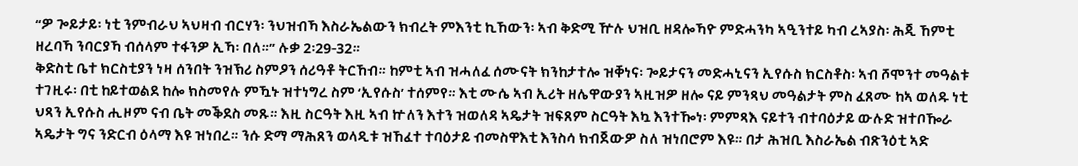“ዎ ጐይታይ፡ ነቲ ንምብራህ ኣህዛብ ብርሃን፡ ንህዝብኻ እስራኤልውን ክብረት ምእንቲ ኪኸውን፡ ኣብ ቅድሚ ዅሉ ህዝቢ ዘዳሎኻዮ ምድሓንካ ኣዒንተይ ካብ ረኣያስ፡ ሕጂ ኸምቲ ዘረባኻ ንባርያኻ ብሰላም ተፋንዎ ኢኻ፡ በለ።” ሉቃ 2፡29-32።
ቅድስቲ ቤተ ክርስቲያን ነዛ ሰንበት ንዝኽሪ ስምዖን ሰሪዓቶ ትርኸብ። ከምቲ ኣብ ዝሓለፈ ሰሙናት ክንከታተሎ ዝቐነና፡ ጐይታናን መድሓኒናን ኢየሱስ ክርስቶስ፡ ኣብ ሾሞንተ መዓልቱ ተገዚሩ፡ በቲ ከይተወልደ ከሎ ክስመየሉ ምዃኑ ዝተነግረ ስም ‘ኢየሱስ’ ተሰምየ። እቲ ሙሴ ኣብ ኢሪት ዘሌዋውያን ኣዚዝዎ ዘሎ ናይ ምንጻህ መዓልታት ምስ ፈጸሙ ከኣ ወለዱ ነቲ ህጻን ኢየሱስ ሒዞም ናብ ቤት መቕደስ መጹ። እዚ ስርዓት እዚ ኣብ ኵለን እተን ዝወለዳ ኣዴታት ዝፍጸም ስርዓት እኳ እንተዀነ፡ ምምጻእ ናይተን ብተባዕታይ ውሉድ ዝተቦዀራ ኣዴታት ግና ንድርብ ዕላማ እዩ ዝነበረ። ንሱ ድማ ማሕጸን ወላዲቱ ዝኸፈተ ተባዕታይ ብመስዋእቲ እንስሳ ክብጀውዎ ስለ ዝነበሮም እዩ። በታ ሕዝቢ እስራኤል ብጽንዕቲ ኣድ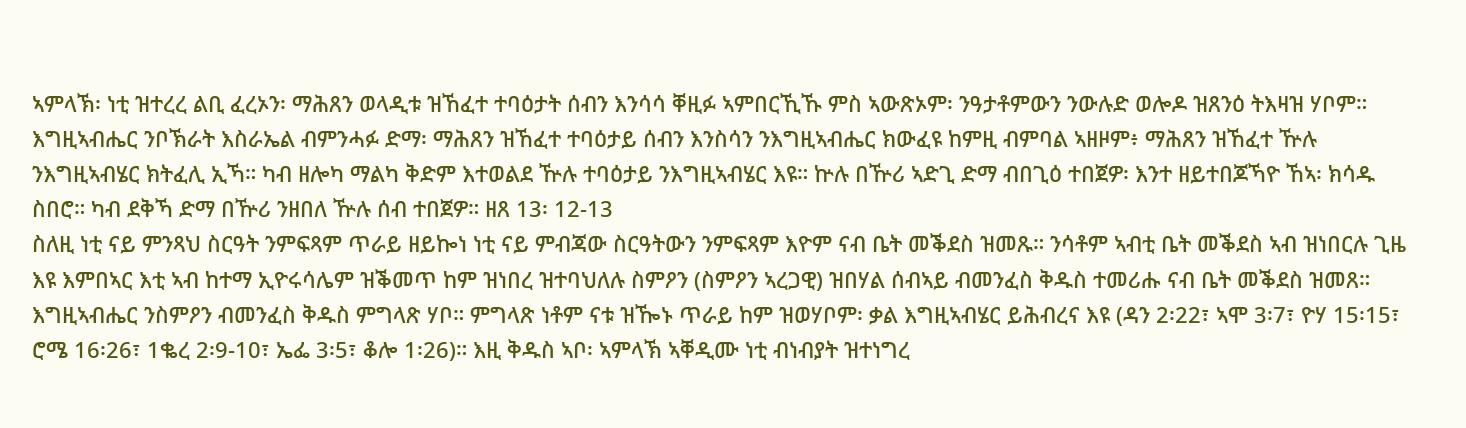ኣምላኽ፡ ነቲ ዝተረረ ልቢ ፈረኦን፡ ማሕጸን ወላዲቱ ዝኸፈተ ተባዕታት ሰብን እንሳሳ ቐዚፉ ኣምበርኺኹ ምስ ኣውጽኦም፡ ንዓታቶምውን ንውሉድ ወሎዶ ዝጸንዕ ትእዛዝ ሃቦም። እግዚኣብሔር ንቦኽራት እስራኤል ብምንሓፉ ድማ፡ ማሕጸን ዝኸፈተ ተባዕታይ ሰብን እንስሳን ንእግዚኣብሔር ክውፈዩ ከምዚ ብምባል ኣዘዞም፥ ማሕጸን ዝኸፈተ ዅሉ ንእግዚኣብሄር ክትፈሊ ኢኻ። ካብ ዘሎካ ማልካ ቅድም እተወልደ ዅሉ ተባዕታይ ንእግዚኣብሄር እዩ። ኵሉ በዅሪ ኣድጊ ድማ ብበጊዕ ተበጀዎ፡ እንተ ዘይተበጆኻዮ ኸኣ፡ ክሳዱ ስበሮ። ካብ ደቅኻ ድማ በዅሪ ንዘበለ ዅሉ ሰብ ተበጀዎ። ዘጸ 13፡ 12-13
ስለዚ ነቲ ናይ ምንጻህ ስርዓት ንምፍጻም ጥራይ ዘይኰነ ነቲ ናይ ምብጃው ስርዓትውን ንምፍጻም እዮም ናብ ቤት መቕደስ ዝመጹ። ንሳቶም ኣብቲ ቤት መቕደስ ኣብ ዝነበርሉ ጊዜ እዩ እምበኣር እቲ ኣብ ከተማ ኢዮሩሳሌም ዝቕመጥ ከም ዝነበረ ዝተባህለሉ ስምዖን (ስምዖን ኣረጋዊ) ዝበሃል ሰብኣይ ብመንፈስ ቅዱስ ተመሪሑ ናብ ቤት መቕደስ ዝመጸ። እግዚኣብሔር ንስምዖን ብመንፈስ ቅዱስ ምግላጽ ሃቦ። ምግላጽ ነቶም ናቱ ዝዀኑ ጥራይ ከም ዝወሃቦም፡ ቃል እግዚኣብሄር ይሕብረና እዩ (ዳን 2፡22፣ ኣሞ 3፡7፣ ዮሃ 15፡15፣ ሮሜ 16፡26፣ 1ቈረ 2፡9-10፣ ኤፌ 3፡5፣ ቆሎ 1፡26)። እዚ ቅዱስ ኣቦ፡ ኣምላኽ ኣቐዲሙ ነቲ ብነብያት ዝተነግረ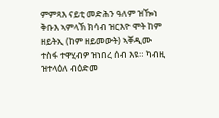ምምጻእ ናይቲ መድሕን ዓለም ዝዀነ ቅቡእ ኣምላኽ ክሳብ ዝርእዮ ሞት ከም ዘይትኢ (ከም ዘይመውት) ኣቐዲሙ ተስፋ ተዋሂብዎ ዝነበረ ሰብ እዩ። ካብዚ ዝተላዕለ ብዕድመ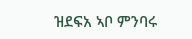ዝደፍአ ኣቦ ምንባሩ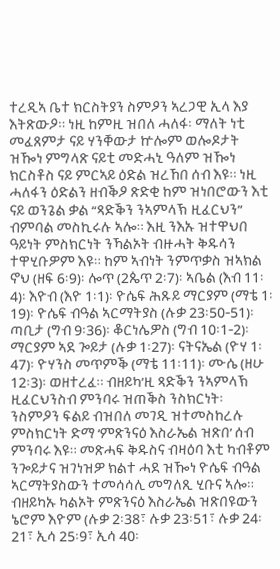ተረዲኣ ቤተ ክርስትያን ስምዖን ኣረጋዊ ኢላ እያ እትጽውዖ። ነዚ ከምዚ ዝበለ ሓለፋ፡ ማለት ነቲ መፈጸምታ ናይ ሃንቐውታ ኵሎም ወሎዶታት ዝዀነ ምግላጽ ናይቲ መድሓኒ ዓለም ዝዀነ ክርስቶስ ናይ ምርኣይ ዕድል ዝረኸበ ሰብ እዩ። ነዚ ሓለፋን ዕድልን ዘብቕዖ ጽድቂ ከም ዝነበሮውን እቲ ናይ ወንጌል ቃል “ጻድቕን ንኣምላኽ ዚፈርህን” ብምባል መስኪሩሉ ኣሎ። እዚ ንእኡ ዝተዋህበ ዓይነት ምስክርነት ንኻልኦት ብዙሓት ቅዱሳን ተዋሂቡዎም እዩ። ከም ኣብነት ንምጥቃስ ዝኣክል ኖህ (ዘፍ 6፡9)፡ ሎጥ (2ጴጥ 2፡7)፡ ኣቤል (እብ 11፡4)፡ እዮብ (እዮ 1፡1)፡ ዮሴፍ ሕጹይ ማርያም (ማቴ 1፡19)፡ ዮሴፍ ብዓል ኣርማትያስ (ሉቃ 23፡50-51)፡ ጣቢታ (ግብ 9፡36)፡ ቆርነሌዎስ (ግብ 10፡1-2)፡ ማርያም ኣደ ጐይታ (ሉቃ 1፡27)፡ ናትናኤል (ዮሃ 1፡47)፡ ዮሃንስ መጥምቕ (ማቴ 11፡11)፡ ሙሴ (ዘሁ 12፡3)፡ ወዘተረፈ። ብዘይካ’ዚ ጻድቕን ንኣምላኽ ዚፈርህንስብ ምንባሩ ዝጠቕስ ንስክርነት፡ ንስምዖን ፍልይ ብዝበለ መገዲ ዝተመስከረሉ ምስክርነት ድማ ‘ምጽንናዕ እስራኤል ዝጽበ’ ሰብ ምንባሩ እዩ። መጽሓፍ ቅዱስና ብዛዕባ እቲ ካብቶም ንጐይታና ዝገነዝዎ ክልተ ሓደ ዝዀነ ዮሴፍ ብዓል ኣርማትያስውን ተመሳሳሊ መግለጺ ሂቡና ኣሎ።
ብዘይካኡ ካልኦት ምጽንናዕ እስራኤል ዝጽበዩውን ኔሮም እዮም (ሉቃ 2፡38፣ ሉቃ 23፡51፣ ሉቃ 24፡21፣ ኢሳ 25፡9፣ ኢሳ 40፡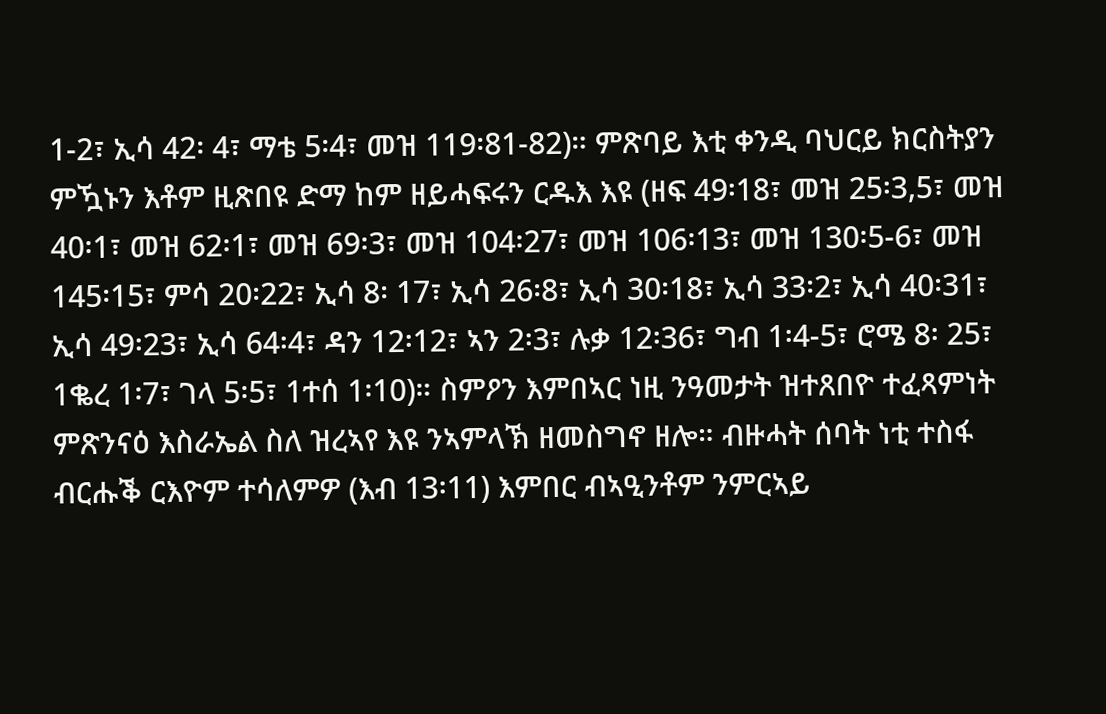1-2፣ ኢሳ 42፡ 4፣ ማቴ 5፡4፣ መዝ 119፡81-82)። ምጽባይ እቲ ቀንዲ ባህርይ ክርስትያን ምዃኑን እቶም ዚጽበዩ ድማ ከም ዘይሓፍሩን ርዱእ እዩ (ዘፍ 49፡18፣ መዝ 25፡3,5፣ መዝ 40፡1፣ መዝ 62፡1፣ መዝ 69፡3፣ መዝ 104፡27፣ መዝ 106፡13፣ መዝ 130፡5-6፣ መዝ 145፡15፣ ምሳ 20፡22፣ ኢሳ 8፡ 17፣ ኢሳ 26፡8፣ ኢሳ 30፡18፣ ኢሳ 33፡2፣ ኢሳ 40፡31፣ ኢሳ 49፡23፣ ኢሳ 64፡4፣ ዳን 12፡12፣ ኣን 2፡3፣ ሉቃ 12፡36፣ ግብ 1፡4-5፣ ሮሜ 8፡ 25፣ 1ቈረ 1፡7፣ ገላ 5፡5፣ 1ተሰ 1፡10)። ስምዖን እምበኣር ነዚ ንዓመታት ዝተጸበዮ ተፈጻምነት ምጽንናዕ እስራኤል ስለ ዝረኣየ እዩ ንኣምላኽ ዘመስግኖ ዘሎ። ብዙሓት ሰባት ነቲ ተስፋ ብርሑቕ ርእዮም ተሳለምዎ (እብ 13፡11) እምበር ብኣዒንቶም ንምርኣይ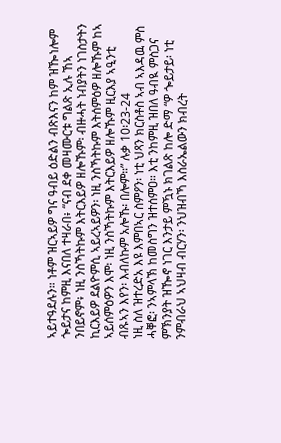ኣይተዓደሉን። ነቶም ዝርኣይዎ ግና ዓብይ ዕድልን ብጽእናን ከም ዝዀነሎም ጐይታና ከምዚ እናበለ ተዛራበ፥ “ናብ ደቀ መዛሙርቱ ግልጽ ኢሉ ኸኣ ንበይኖም፥ ነዚ ንስኻትኩም እትርእይዎ ዘሎኹም፡ ብዙሓት ነብያትን ነገስታትን ኪርእይዎ ደልዮምሲ ኣይረኣይዎን፡ ነዚ ንስኻትኩም እትሰምዕዎ ዘሎኹም ከኣ ኣይሰምዕዎን እሞ፡ ነዚ ንስኻትኩም እትርእይዎ ዘሎኹም ዚርእያ ኣዒንቲ ብጹኣን እየን፡ እብለኩም አሎኹ፡ በሎም።” ሉቃ 10፡23-24
ነዚ ስለ ዝተረድአ እዩ እምበኣር ስምዖን፡ ነቲ ህጻን ክርስቶስ ኣብ ኣእዳዉ ምስ ሓቐፎ፡ ንኣምላኽ ከመስግን ዝተሰምዐ። እቲ ንከምዚ ዝበለ ዓብዪ ምስጋና ምኽንያት ዝዀኖ ነገር እንታይ ምዃኑ ክገልጽ ከሎ ድማ “ዎ ጐይታይ፡ ነቲ ንምብራህ ኣህዛብ ብርሃን፡ ንህዝብኻ እስራኤልውን ክብረት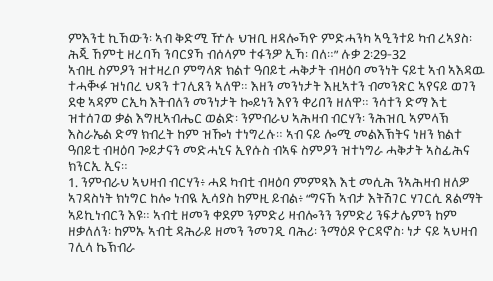ምእንቲ ኪኸውን፡ ኣብ ቅድሚ ዅሉ ህዝቢ ዘዳሎኻዮ ምድሓንካ ኣዒንተይ ካብ ረኣያስ፡ ሕጂ ኸምቲ ዘረባኻ ንባርያኻ ብሰላም ተፋንዎ ኢኻ፡ በለ።” ሉቃ 2፡29-32
ኣብዚ ስምዖን ዝተዛረቦ ምግላጽ ክልተ ዓበይቲ ሓቅታት ብዛዕባ መንነት ናይቲ ኣብ ኣእዳዉ ተሓቚፉ ዝነበረ ህጻን ተገሊጸን ኣለዋ። እዘን መንነታት እዚኣተን ብመንጽር ኣየናይ ወገን ደቂ ኣዳም ርኢካ እትብለን መንነታት ኰይነን እየን ቀሪበን ዘለዋ። ንሳተን ድማ እቲ ዝተሰገወ ቃል እግዚኣብሔር ወልድ፡ ንምብራህ ኣሕዛብ ብርሃን፡ ንሕዝቢ ኣምላኽ እስራኤል ድማ ክብረት ከም ዝዀነ ተነግረሉ። ኣብ ናይ ሎሚ መልእኽትና ነዘን ክልተ ዓበይቲ ብዛዕባ ጐይታናን መድሓኒና ኢየሱስ ብኣፍ ስምዖን ዝተነግራ ሓቅታት ኣስፊሕና ክንርኢ ኢና።
1. ንምብራህ ኣህዛብ ብርሃን፥ ሓደ ካብቲ ብዛዕባ ምምጻእ እቲ መሲሕ ንኣሕዛብ ዘለዎ ኣገዳስነት ክነግር ከሎ ነብዪ ኢሳያስ ከምዚ ይብል፥ “ግናኸ ኣብታ እትሽገር ሃገርሲ ጸልማት ኣይኪነብርን እዩ። ኣብቲ ዘመን ቀደም ንምድሪ ዛብሎንን ንምድሪ ንፍታሌምን ከም ዘቃለለን፡ ከምኡ ኣብቲ ዳሕራይ ዘመን ንመገዲ ባሕሪ፡ ንማዕዶ ዮርዳኖስ፡ ነታ ናይ ኣህዛብ ገሊላ ኬኽብራ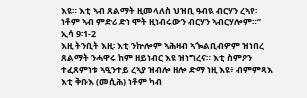እዩ። እቲ ኣብ ጸልማት ዚመላለስ ህዝቢ ዓብዪ ብርሃን ረኣየ፡ ነቶም ኣብ ምድሪ ድነ ሞት ዚነብሩውን ብርሃን ኣብርሃሎም።” ኢሳ 9፡1-2
እዚ ትንቢት እዚ፡ እቲ ንኵሎም ኣሕዛብ ኣጐልቢብዎም ዝነበረ ጸልማት ንሓዋሩ ከም ዘይነብር እዩ ዝነግረና። እቲ ስምዖን ተፈጸምነቱ ኣዒንተይ ረኣያ ዝብሎ ዘሎ ድማ ነዚ እዩ፥ ብምምጻእ እቲ ቅቡእ (መሲሕ) ነቶም ካብ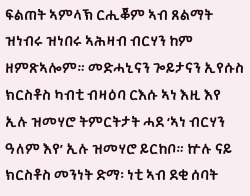ፍልጠት ኣምላኽ ርሒቖም ኣብ ጸልማት ዝነብሩ ዝነበሩ ኣሕዛብ ብርሃን ከም ዘምጽኣሎም። መድሓኒናን ጐይታናን ኢየሱስ ክርስቶስ ካብቲ ብዛዕባ ርእሱ ኣነ እዚ እየ ኢሉ ዝመሃሮ ትምርትታት ሓደ ‘ኣነ ብርሃን ዓለም እየ’ ኢሉ ዝመሃሮ ይርከቦ። ኵሉ ናይ ክርስቶስ መንነት ድማ፡ ነቲ ኣብ ደቂ ሰባት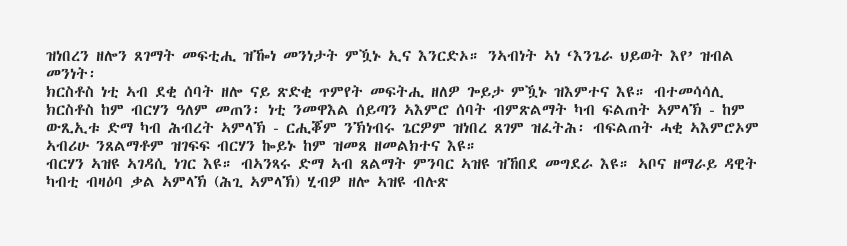ዝነበረን ዘሎን ጸገማት መፍቲሒ ዝዀነ መንነታት ምዃኑ ኢና እንርድኦ። ንኣብነት ኣነ ‘እንጌራ ህይወት እየ’ ዝብል መንነት፡
ክርስቶስ ነቲ ኣብ ደቂ ሰባት ዘሎ ናይ ጽድቂ ጥምየት መፍትሒ ዘለዎ ጐይታ ምዃኑ ዝእምተና እዩ። ብተመሳሳሊ ክርስቶስ ከም ብርሃን ዓለም መጠን፡ ነቲ ንመዋእል ሰይጣን ኣእምሮ ሰባት ብምጽልማት ካብ ፍልጠት ኣምላኽ - ከም ውጺኢቱ ድማ ካብ ሕብረት ኣምላኽ - ርሒቖም ንኽነብሩ ጌርዎም ዝነበረ ጸገም ዝፈትሕ፡ ብፍልጠት ሓቂ ኣእምሮኦም ኣብሪሁ ንጸልማቶም ዝገፍፍ ብርሃን ኰይኑ ከም ዝመጸ ዘመልክተና እዩ።
ብርሃን ኣዝዩ ኣገዳሲ ነገር እዩ። ብኣንጻሩ ድማ ኣብ ጸልማት ምንባር ኣዝዩ ዝኸበደ መግደራ እዩ። ኣቦና ዘማራይ ዳዊት ካብቲ ብዛዕባ ቃል ኣምላኽ (ሕጊ ኣምላኽ) ሂብዎ ዘሎ ኣዝዩ ብሉጽ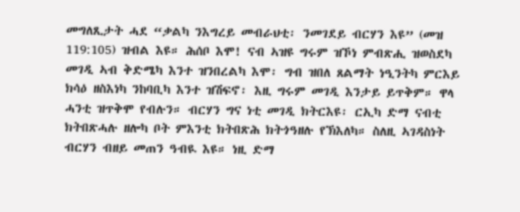መግለጺታት ሓደ “ቃልካ ንእግረይ መብራህቲ፡ ንመገደይ ብርሃን እዩ” (መዝ 119:105) ዝብል እዩ። ሕሰቦ እሞ! ናብ ኣዝዩ ግሩም ዝኾነ ምብጽሒ ዝወስደካ መገዲ ኣብ ቅድሜካ እንተ ዝንበረልካ እሞ፡ ግብ ዝበለ ጸልማት ነዒንትካ ምርእይ ክሳዕ ዘስእነካ ንከባቢካ እንተ ዝሽፍኖ፡ እዚ ግሩም መገዲ እንታይ ይጥቅም። ዋላ ሓንቲ ዝጥቅሞ የብሉን። ብርሃን ግና ነቲ መገዲ ክትርእዩ፡ ርኢካ ድማ ናብቲ ክትበጽሓሉ ዘሎካ ቦት ምእንቲ ክትበጽሕ ክትጎዓዘሉ የኽእለካ። ስለዚ ኣገዳስነት ብርሃን ብዘይ መጠን ዓብዪ እዩ። ነዚ ድማ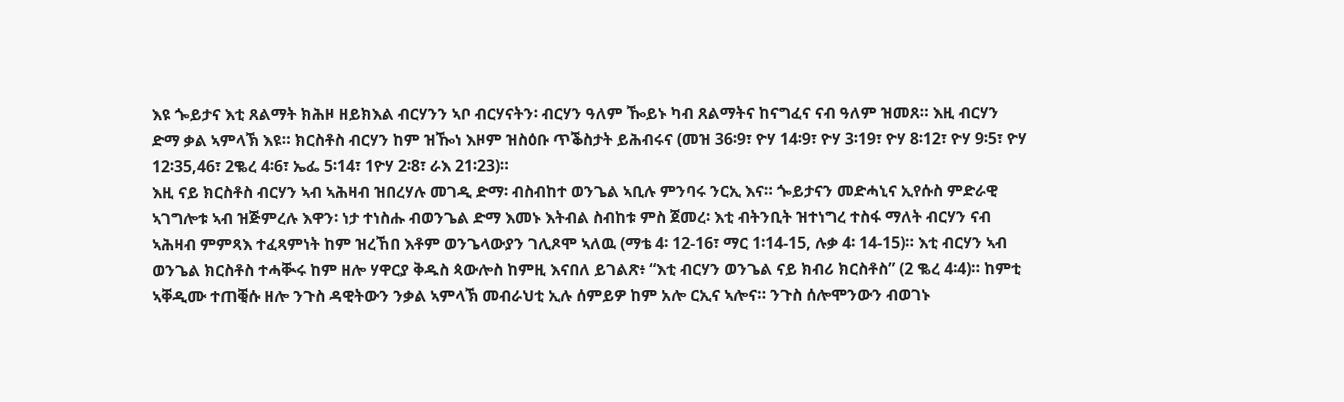እዩ ጐይታና እቲ ጸልማት ክሕዞ ዘይክእል ብርሃንን ኣቦ ብርሃናትን፡ ብርሃን ዓለም ዀይኑ ካብ ጸልማትና ከናግፈና ናብ ዓለም ዝመጸ። እዚ ብርሃን ድማ ቃል ኣምላኽ እዩ። ክርስቶስ ብርሃን ከም ዝዀነ እዞም ዝስዕቡ ጥቕስታት ይሕብሩና (መዝ 36፡9፣ ዮሃ 14፡9፣ ዮሃ 3፡19፣ ዮሃ 8፡12፣ ዮሃ 9፡5፣ ዮሃ 12፡35,46፣ 2ቈረ 4፡6፣ ኤፌ 5፡14፣ 1ዮሃ 2፡8፣ ራእ 21፡23)።
እዚ ናይ ክርስቶስ ብርሃን ኣብ ኣሕዛብ ዝበረሃሉ መገዲ ድማ፡ ብስብከተ ወንጌል ኣቢሉ ምንባሩ ንርኢ እና። ጐይታናን መድሓኒና ኢየሱስ ምድራዊ ኣገግሎቱ ኣብ ዝጅምረሉ እዋን፡ ነታ ተነስሑ ብወንጌል ድማ እመኑ እትብል ስብከቱ ምስ ጀመረ፡ እቲ ብትንቢት ዝተነግረ ተስፋ ማለት ብርሃን ናብ ኣሕዛብ ምምጻእ ተፈጻምነት ከም ዝረኸበ እቶም ወንጌላውያን ገሊጾሞ ኣለዉ (ማቴ 4፡ 12-16፣ ማር 1፡14-15, ሉቃ 4፡ 14-15)። እቲ ብርሃን ኣብ ወንጌል ክርስቶስ ተሓቚሩ ከም ዘሎ ሃዋርያ ቅዱስ ጳውሎስ ከምዚ እናበለ ይገልጽ፥ “እቲ ብርሃን ወንጌል ናይ ክብሪ ክርስቶስ” (2 ቈረ 4፡4)። ከምቲ ኣቐዲሙ ተጠቒሱ ዘሎ ንጉስ ዳዊትውን ንቃል ኣምላኽ መብራህቲ ኢሉ ሰምይዎ ከም አሎ ርኢና ኣሎና። ንጉስ ሰሎሞንውን ብወገኑ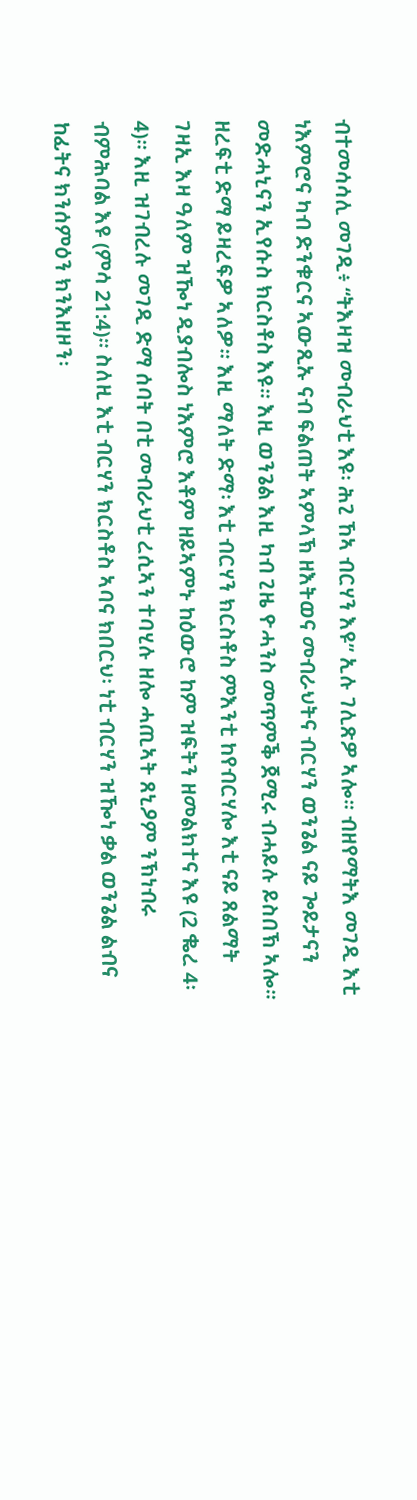ብተመሳሳሊ መገዲ፥ “ትእዛዝ መብራህቲ እዩ፡ ሕጊ ኸኣ ብርሃን እዩ” ኢሉ ገሊጽዎ ኣሎ። ብዘየማትእ መገዲ እቲ ነእምሮና ካብ ድንቁርና ኣውጺኡ ናብ ፍልጠት ኣምላኽ ዘእትወና መብራህትና ብርሃን ወንጌል ናይ ጐይታናን መድሓኒናን ኢየሱስ ክርስቶስ እዩ። እዚ ወንጌል እዚ ካብ ጊዜ ዮሓንስ መጥምቕ ጀሚሩ ብሓይሉ ይስበኽ ኣሎ። ዘረፍቲ ድማ ይዛረፍዎ ኣለዎ። እዚ ማለት ድማ፡ እቲ ብርሃን ክርስቶስ ምእንቲ ከየብርሃሎ እቲ ናይ ጸልማት ገዛኢ እዛ ዓለም ዝዀነ ዲያብሎስ ነእምሮ እቶም ዘይኣምኑ ከዕውሮ ከም ዝፍትን ዘመልክተና እዩ (2 ቈረ 4፡4)። እዚ ዝገብረሉ መገዲ ድማ ሰባት በቲ መብራህቲ ረሲኣን ተባሂሉ ዘሎ ሓጢኣት ጸኒዖም ንኽነብሩ ብምሕባል እዩ (ምሳ 21:4)። ስለዚ እቲ ብርሃን ክርስቶስ ኣባና ክበርህ፡ ነቲ ብርሃን ዝዀነ ቃል ወንጌል ልብና ከፊትና ክንሰምዕን ክንእዘዞን፡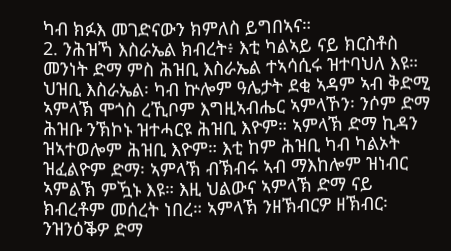ካብ ክፉእ መገድናውን ክምለስ ይግበኣና።
2. ንሕዝኻ እስራኤል ክብረት፥ እቲ ካልኣይ ናይ ክርስቶስ መንነት ድማ ምስ ሕዝቢ እስራኤል ተኣሳሲሩ ዝተባህለ እዩ። ህዝቢ እስራኤል፡ ካብ ኵሎም ዓሌታት ደቂ ኣዳም ኣብ ቅድሚ ኣምላኽ ሞጎስ ረኺቦም እግዚኣብሔር ኣምላኾን፡ ንሶም ድማ ሕዝቡ ንኽኮኑ ዝተሓርዩ ሕዝቢ እዮም። ኣምላኽ ድማ ኪዳን ዝኣተወሎም ሕዝቢ እዮም። እቲ ከም ሕዝቢ ካብ ካልኦት ዝፈልዮም ድማ፡ ኣምላኽ ብኽብሩ ኣብ ማእከሎም ዝነብር ኣምልኽ ምዃኑ እዩ። እዚ ህልውና ኣምላኽ ድማ ናይ ክብረቶም መሰረት ነበረ። ኣምላኽ ንዘኽብርዎ ዘኽብር፡ ንዝንዕቕዎ ድማ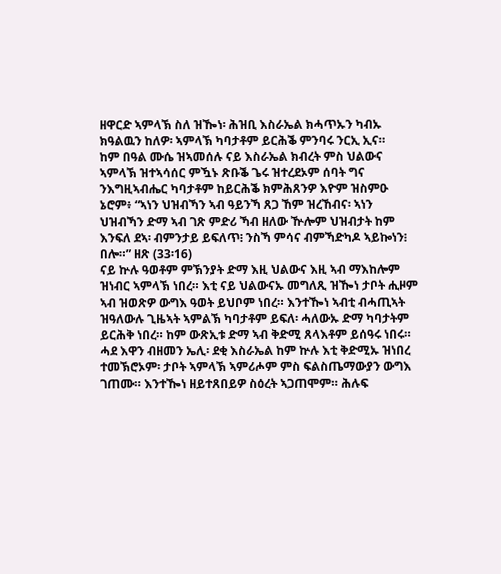ዘዋርድ ኣምላኽ ስለ ዝዀነ፡ ሕዝቢ እስራኤል ክሓጥኡን ካብኡ ክዓልዉን ከለዎ፡ ኣምላኽ ካባታቶም ይርሕቕ ምንባሩ ንርኢ ኢና።
ከም በዓል ሙሴ ዝኣመሰሉ ናይ እስራኤል ክብረት ምስ ህልውና ኣምላኽ ዝተኣሳሰር ምዃኑ ጽቡቕ ጌሩ ዝተረደኦም ሰባት ግና ንእግዚኣብሔር ካባታቶም ከይርሕቕ ክምሕጸንዎ እዮም ዝስምዑ ኔሮም፥ “ኣነን ህዝብኻን ኣብ ዓይንኻ ጸጋ ኸም ዝረኸብና፡ ኣነን ህዝብኻን ድማ ኣብ ገጽ ምድሪ ኻብ ዘለው ዅሎም ህዝብታት ከም እንፍለ ደኣ፡ ብምንታይ ይፍለጥ፧ ንስኻ ምሳና ብምኻድካዶ ኣይኰነን፧ በሎ።” ዘጽ (33፡16)
ናይ ኵሉ ዓወቶም ምኽንያት ድማ እዚ ህልውና እዚ ኣብ ማእከሎም ዝነብር ኣምላኽ ነበረ። እቲ ናይ ህልውናኡ መግለጺ ዝዀነ ታቦት ሒዞም ኣብ ዝወጽዎ ውግእ ዓወት ይህቦም ነበረ። እንተዀነ ኣብቲ ብሓጢኣት ዝዓለውሉ ጊዜኣት ኣምልኽ ካባታቶም ይፍለ፡ ሓለውኡ ድማ ካባታትም ይርሕቅ ነበረ። ከም ውጽኢቱ ድማ ኣብ ቅድሚ ጸላእቶም ይሰዓሩ ነበሩ።
ሓደ እዋን ብዘመን ኤሊ፡ ደቂ እስራኤል ከም ኵሉ እቲ ቅድሚኡ ዝነበረ ተመኽሮኦም፡ ታቦት ኣምላኽ ኣምሪሖም ምስ ፍልስጤማውያን ውግእ ገጠሙ። እንተዀነ ዘይተጸበይዎ ስዕረት ኣጋጠሞም። ሕሉፍ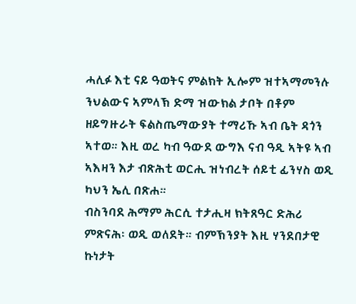ሓሊፉ እቲ ናይ ዓወትና ምልክት ኢሎም ዝተኣማመንሉ ንህልውና ኣምላኽ ድማ ዝውክል ታቦት በቶም ዘይግዙራት ፍልስጤማውያት ተማሪኹ ኣብ ቤት ዳጎን ኣተወ። እዚ ወረ ካብ ዓውደ ውግእ ናብ ዓዲ ኣትዩ ኣብ ኣእዛን እታ ብጽሕቲ ወርሒ ዝነብረት ሰይቲ ፊንሃስ ወዲ ካህን ኤሊ በጽሐ።
ብስንባደ ሕማም ሕርሲ ተታሒዛ ክትጸዓር ድሕሪ ምጽናሕ፡ ወዲ ወለደት። ብምኽንያት እዚ ሃንደበታዊ ኩነታት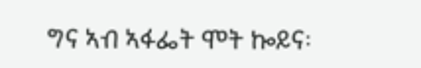ግና ኣብ ኣፋፌት ሞት ኰይና፡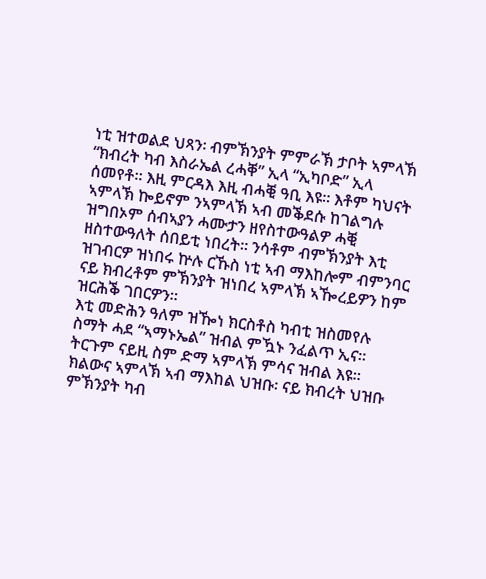ነቲ ዝተወልደ ህጻን፡ ብምኽንያት ምምራኽ ታቦት ኣምላኽ “ክብረት ካብ እስራኤል ረሓቐ” ኢላ “ኢካቦድ” ኢላ ሰመየቶ። እዚ ምርዳእ እዚ ብሓቒ ዓቢ እዩ። እቶም ካህናት ኣምላኽ ኰይኖም ንኣምላኽ ኣብ መቕደሱ ከገልግሉ ዝግበኦም ሰብኣያን ሓሙታን ዘየስተውዓልዎ ሓቒ ዘስተውዓለት ሰበይቲ ነበረት። ንሳቶም ብምኽንያት እቲ ዝገብርዎ ዝነበሩ ኵሉ ርኹስ ነቲ ኣብ ማእከሎም ብምንባር ናይ ክብረቶም ምኽንያት ዝነበረ ኣምላኽ ኣዀረይዎን ከም ዝርሕቕ ገበርዎን።
እቲ መድሕን ዓለም ዝዀነ ክርስቶስ ካብቲ ዝስመየሉ ስማት ሓደ “ኣማኑኤል” ዝብል ምዃኑ ንፈልጥ ኢና። ትርጉም ናይዚ ስም ድማ ኣምላኽ ምሳና ዝብል እዩ። ክልውና ኣምላኽ ኣብ ማእከል ህዝቡ፡ ናይ ክብረት ህዝቡ ምኽንያት ካብ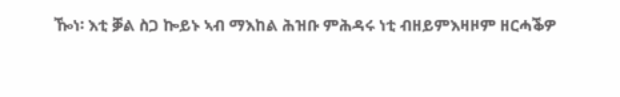ዀነ፡ እቲ ቓል ስጋ ኰይኑ ኣብ ማእከል ሕዝቡ ምሕዳሩ ነቲ ብዘይምእዛዞም ዘርሓቕዎ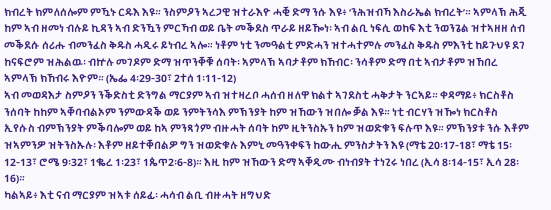ክብረት ክምለሰሎም ምዃኑ ርዱእ እዩ። ንስምዖን ኣረጋዊ ዝተራእዮ ሓቒ ድማ ንሱ እዩ፥ ‘ንሕዝብኻ እስራኤል ክብረት’። ኣምላኽ ሕጂ ከም ኣብ ዘመነ ብሉይ ኪዳን ኣብ ድንዃን ምርኻብ ወይ ቤት መቕደስ ጥራይ ዘይዀነ፡ ኣብ ልቢ ነፍሲ ወከፍ እቲ ንወንጌል ዝተኣዘዘ ሰብ መቕደሱ ሰሪሑ ብመንፈስ ቅዱስ ሓዲሩ ይነብረ ኣሎ። ነቶም ነቲ ንመዓልቲ ምድሓን ዝተሓተምሉ መንፈስ ቅዱስ ምእንቲ ከይጉህዩ ደገ ከናፍሮም ዝሕልዉ፡ ብኵሉ መገዶም ድማ ዝጥንቐቑ ሰባት፡ ኣምላኽ ኣባታቶም ክኸብር፡ ንሳቶም ድማ በቲ ኣብታቶም ዝኸበረ ኣምላኽ ክኸብሩ እዮም። (ኤፌ 4፡29-30፣ 2ተሰ 1፡11-12)
ኣብ መወዳእታ ስምዖን ንቕድስቲ ድንግል ማርያም ኣብ ዝተዛረቦ ሓሰብ ዘለዋ ክልተ ኣገደስቲ ሓቅታት ንርኣይ። ቀዳማይ፥ ክርስቶስ ንሰባት ከከም ኣቐባብልኦም ንምውዳቕ ወይ ንምትንሳእ ምኽንያት ከም ዝኸውን ዝበሎ ቓል እዩ። ነቲ ብርሃን ዝዀነ ክርስቶስ ኢየሱስ ብምኽንያት ምቕባሎም ወይ ከኣ ምንጻጎም ብዙሓት ሰባት ከም ዚትንስኡን ከም ዝወድቁን ፍሉጥ እዩ። ምኽንያቱ ንሱ እቶም ዝኣምንዎ ዝትንስኡሉ፡ እቶም ዘይተቐበልዎ ግን ዝወድቁሉ እምኒ መዓንቀፍን ከውሒ ምንስታትን እዩ (ማቴ 20፡17-18፣ ማቴ 15፡12-13፣ ሮሜ 9፡32፣ 1ቈረ 1፡23፣ 1ጴጥ2፡6-8)። እዚ ከም ዝኸውን ድማ ኣቐዲሙ ብነብያት ተነጊሩ ነበረ (ኢሳ 8፡14-15፣ ኢሳ 28፡16)።
ካልኣይ፥ እቲ ናብ ማርያም ዝኣቱ ሰይፊ፡ ሓሳብ ልቢ ብዙሓት ዘግህድ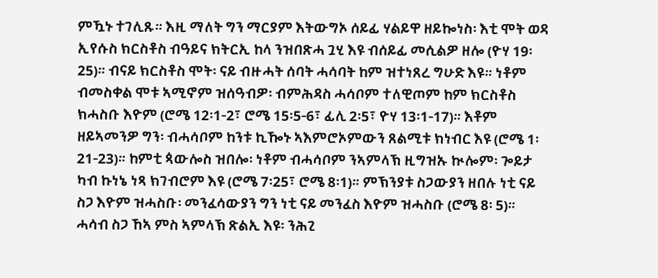ምዃኑ ተገሊጹ። እዚ ማለት ግን ማርያም እትውግኦ ሰይፊ ሃልይዋ ዘይኰነስ፡ እቲ ሞት ወዳ ኢየሱስ ክርስቶስ ብዓይና ክትርኢ ከላ ንዝበጽሓ ጓሂ እዩ ብሰይፊ መሲልዎ ዘሎ (ዮሃ 19፡25)። ብናይ ክርስቶስ ሞት፡ ናይ ብዙሓት ሰባት ሓሳባት ከም ዝተነጸረ ግሁድ እዩ። ነቶም ብመስቀል ሞቱ ኣሚኖም ዝሰዓብዎ፡ ብምሕዳስ ሓሳቦም ተለዊጦም ከም ክርስቶስ ክሓስቡ እዮም (ሮሜ 12፡1-2፣ ሮሜ 15፡5-6፣ ፊሊ 2፡5፣ ዮሃ 13፡1-17)። እቶም ዘይኣመንዎ ግን፡ ብሓሳቦም ከንቱ ኪዀኑ ኣእምሮኦምውን ጸልሚቱ ክነብር እዩ (ሮሜ 1፡21-23)። ከምቲ ጳውሎስ ዝበሎ፡ ነቶም ብሓሳቦም ንኣምላኽ ዚግዝኡ ኲሎም፡ ጐይታ ካብ ኩነኔ ነጻ ክገብሮም እዩ (ሮሜ 7፡25፣ ሮሜ 8፡1)። ምኽንያቱ ስጋውያን ዘበሉ ነቲ ናይ ስጋ እዮም ዝሓስቡ፡ መንፈሳውያን ግን ነቲ ናይ መንፈስ እዮም ዝሓስቡ (ሮሜ 8፡ 5)። ሓሳብ ስጋ ኸኣ ምስ ኣምላኽ ጽልኢ እዩ፡ ንሕጊ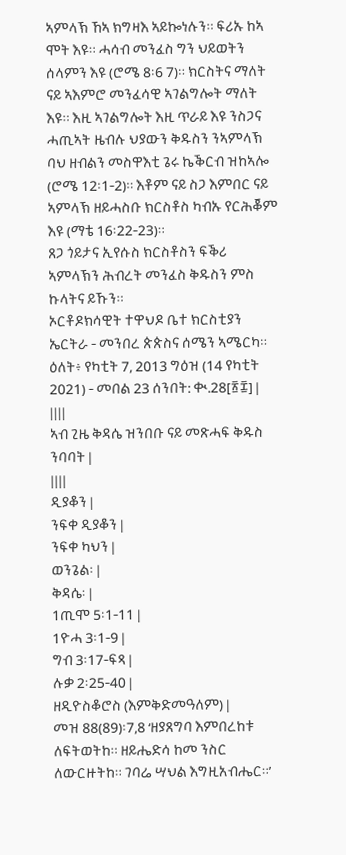ኣምላኽ ኸኣ ክግዛእ ኣይኰነሉን። ፍሪኡ ከኣ ሞት እዩ። ሓሳብ መንፈስ ግን ህይወትን ሰላምን እዩ (ሮሜ 8፡6 7)። ክርስትና ማለት ናይ ኣእምሮ መንፈሳዊ ኣገልግሎት ማለት እዩ። እዚ ኣገልግሎት እዚ ጥራይ እዩ ንስጋና ሓጢኣት ዜብሉ ህያውን ቅዱስን ንኣምላኽ ባህ ዘብልን መስዋእቲ ጌሩ ኬቕርብ ዝከኣሎ (ሮሜ 12፡1-2)። እቶም ናይ ስጋ እምበር ናይ ኣምላኽ ዘይሓስቡ ክርስቶስ ካብኡ የርሕቖም እዩ (ማቴ 16፡22-23)።
ጸጋ ጎይታና ኢየሱስ ክርስቶስን ፍቕሪ ኣምላኽን ሕብረት መንፈስ ቅዱስን ምስ ኩላትና ይኹን።
ኦርቶዶክሳዊት ተዋህዶ ቤተ ክርስቲያን ኤርትራ - መንበረ ጵጵስና ሰሜን ኣሜርካ።
ዕለት፥ የካቲት 7, 2013 ግዕዝ (14 የካቲት 2021) - መበል 23 ሰንበት: ቊ.28[፳፰] |
||||
ኣብ ጊዜ ቅዳሴ ዝንበቡ ናይ መጽሓፍ ቅዱስ ንባባት |
||||
ዲያቆን |
ንፍቀ ዲያቆን |
ንፍቀ ካህን |
ወንጌል፡ |
ቅዳሴ፡ |
1ጢሞ 5፡1-11 |
1ዮሓ 3፡1-9 |
ግብ 3፡17-ፍጻ |
ሉቃ 2፡25-40 |
ዘዲዮስቆሮስ (እምቅድመዓለም) |
መዝ 88(89)፡7,8 ‘ዘያጸግባ እምበረከቱ ለፍትወትከ። ዘይሔድሳ ከመ ንስር ለውርዙትከ። ገባሬ ሣህል እግዚአብሔር።’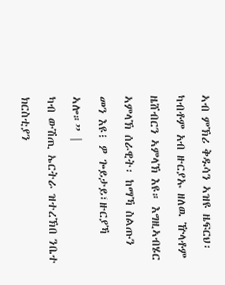ኣብ ምኽሪ ቅዱሳን ኣዝዩ ዜፍርህ፡ ካብቶም አብ ዙርያኡ ዘለዉ ዅላቶም ዜሸብርን ኣምላኽ እዩ። እግዚኣብሄር ኣምላኽ ሰራዊት፡ ከማኻ ስልጡን መን እዩ፧ ዎ ጐይታይ፣ዙርያኻ ኣሎ።” |
ካብ ውሽጢ ኤርትራ ዝተረኽበ ንቤተ ክርስቲያን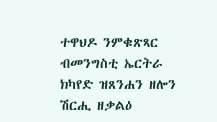ተዋህዶ ንምቁጽጻር ብመንግስቲ ኤርትራ ክካየድ ዝጸንሐን ዘሎን ሽርሒ ዘቃልዕ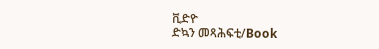ቪድዮ
ድኳን መጻሕፍቲ/Book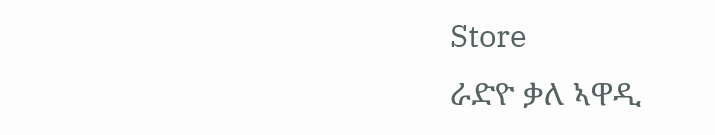Store
ራድዮ ቃለ ኣዋዲ